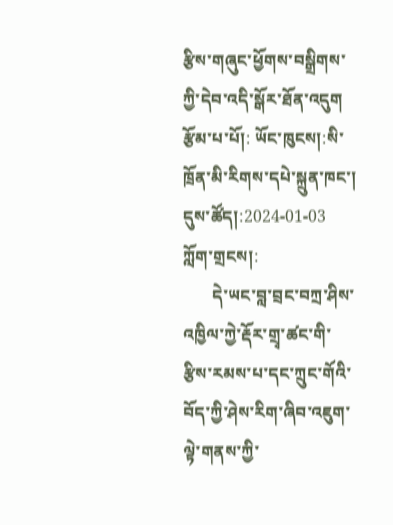རྩིས་གཞུང་ཕྱོགས་བསྒྲིགས་ཀྱི་དེབ་འདི་སྒོར་ཐོན་འདུག
རྩོམ་པ་པོ།: ཡོང་ཁུངས།:སི་ཁྲོན་མི་རིགས་དཔེ་སྐྲུན་ཁང་། དུས་ཚོད།:2024-01-03 ཀློག་གྲངས།:
       དེ་ཡང་བླ་བྲང་བཀྲ་ཤིས་འཁྱིལ་ཀྱེ་རྡོར་གྲྭ་ཚང་གི་རྩིས་རམས་པ་དང་ཀྲུང་གོའི་བོད་ཀྱི་ཤེས་རིག་ཞིབ་འཇུག་ལྟེ་གནས་ཀྱི་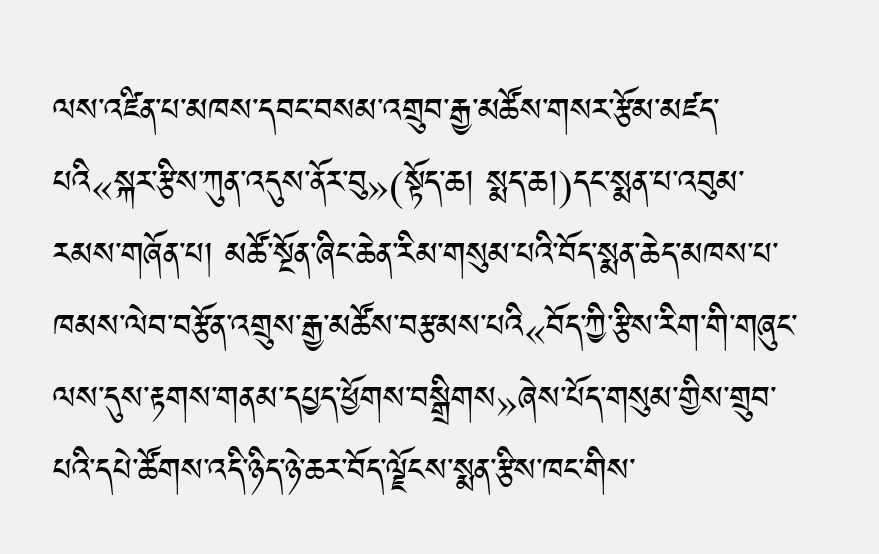ལས་འཛིན་པ་མཁས་དབང་བསམ་འགྲུབ་རྒྱ་མཚོས་གསར་རྩོམ་མཛད་པའི«སྐར་རྩིས་ཀུན་འདུས་ནོར་བུ»(སྟོད་ཆ། སྨད་ཆ།)དང་སྨན་པ་འབུམ་རམས་གཞོན་པ། མཚོ་སྔོན་ཞིང་ཆེན་རིམ་གསུམ་པའི་བོད་སྨན་ཆེད་མཁས་པ་ཁམས་ལེབ་བརྩོན་འགྲུས་རྒྱ་མཚོས་བརྩམས་པའི«བོད་ཀྱི་རྩིས་རིག་གི་གཞུང་ལས་དུས་རྟགས་གནམ་དཔྱད་ཕྱོགས་བསྒྲིགས»ཞེས་པོད་གསུམ་གྱིས་གྲུབ་པའི་དཔེ་ཚོགས་འདི་ཉིད་ཉེ་ཆར་བོད་ལྗོངས་སྨན་རྩིས་ཁང་གིས་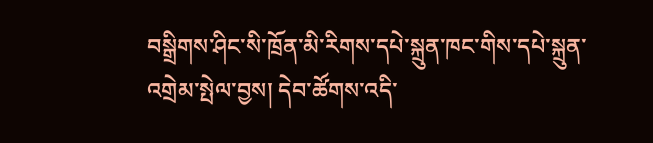བསྒྲིགས་ཤིང་སི་ཁྲོན་མི་རིགས་དཔེ་སྐྲུན་ཁང་གིས་དཔེ་སྐྲུན་འགྲེམ་སྤེལ་བྱས། དེབ་ཚོགས་འདི་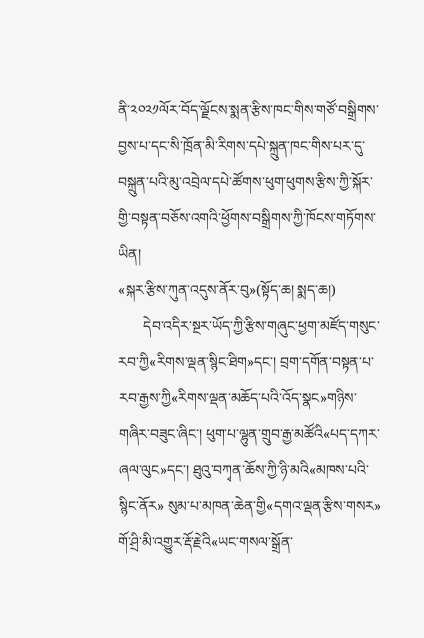ནི་༢༠༢༡ལོར་བོད་ལྗོངས་སྨན་རྩིས་ཁང་གིས་གཙོ་བསྒྲིགས་བྱས་པ་དང་སི་ཁྲོན་མི་རིགས་དཔེ་སྐྲུན་ཁང་གིས་པར་དུ་བསྐྲུན་པའི་མུ་འབྲེལ་དཔེ་ཚོགས་ཕུག་ཕུགས་རྩིས་ཀྱི་སྐོར་གྱི་བསྟན་བཅོས་འགའི་ཕྱོགས་བསྒྲིགས་ཀྱི་ཁོངས་གཏོགས་ཡིན།
«སྐར་རྩིས་ཀུན་འདུས་ནོར་བུ»(སྟོད་ཆ། སྨད་ཆ།)
       དེབ་འདིར་སྔར་ཡོད་ཀྱི་རྩིས་གཞུང་ཕྱག་མཛོད་གསུང་རབ་ཀྱི«རིགས་ལྡན་སྙིང་ཐིག»དང་། བྲག་དགོན་བསྟན་པ་རབ་རྒྱས་ཀྱི«རིགས་ལྡན་མཆོད་པའི་འོད་སྣང»གཉིས་གཞིར་བཟུང་ཞིང་། ཕུག་པ་ལྷུན་གྲུབ་རྒྱ་མཚོའི«པད་དཀར་ཞལ་ལུང»དང་། ཐུའུ་བཀྭན་ཆོས་ཀྱི་ཉི་མའི«མཁས་པའི་སྙིང་ནོར» སུམ་པ་མཁན་ཆེན་གྱི«དགའ་ལྡན་རྩིས་གསར» གོ་ཤྲི་མི་འགྱུར་རྡོ་རྗེའི«ཡང་གསལ་སྒྲོན་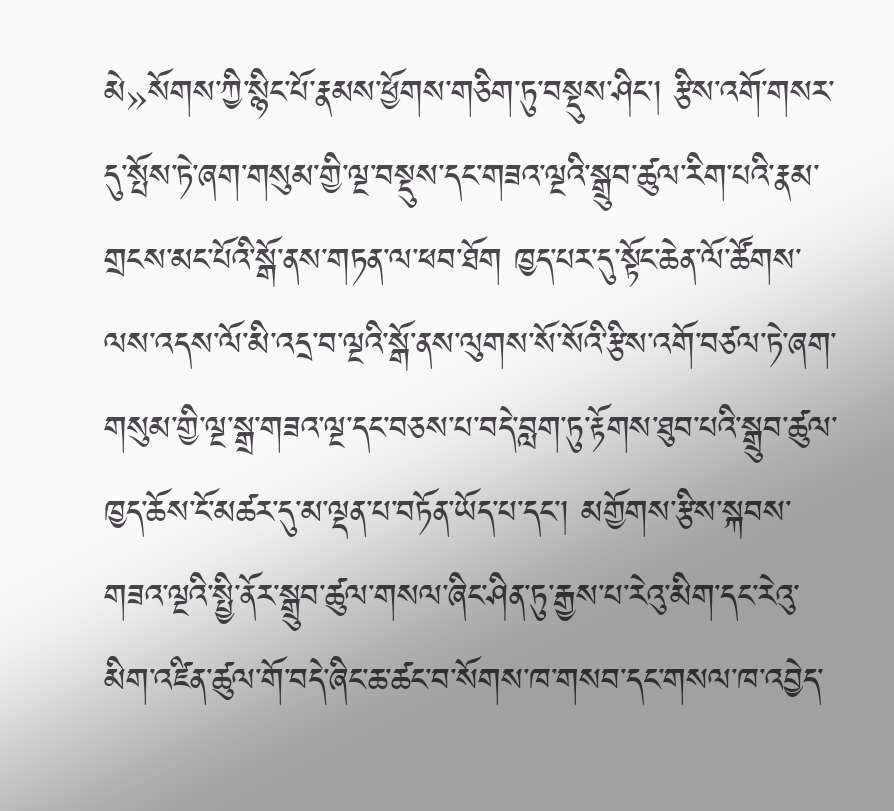མེ»སོགས་ཀྱི་སྙིང་པོ་རྣམས་ཕྱོགས་གཅིག་ཏུ་བསྡུས་ཤིང་། རྩིས་འགོ་གསར་དུ་སྤོས་ཏེ་ཞག་གསུམ་གྱི་ལྔ་བསྡུས་དང་གཟའ་ལྔའི་སྒྲུབ་ཚུལ་རིག་པའི་རྣམ་གྲངས་མང་པོའི་སྒོ་ནས་གཏན་ལ་ཕབ་ཐོག ཁྱད་པར་དུ་སྟོང་ཆེན་ལོ་ཚོགས་ལས་འདས་ལོ་མི་འདྲ་བ་ལྔའི་སྒོ་ནས་ལུགས་སོ་སོའི་རྩིས་འགོ་བཙལ་ཏེ་ཞག་གསུམ་གྱི་ལྔ་སྒྲ་གཟའ་ལྔ་དང་བཅས་པ་བདེ་བླག་ཏུ་རྟོགས་ཐུབ་པའི་སྒྲུབ་ཚུལ་ཁྱད་ཆོས་ངོ་མཚར་དུ་མ་ལྡན་པ་བཏོན་ཡོད་པ་དང་། མགྱོགས་རྩིས་སྐབས་གཟའ་ལྔའི་སྤྱི་ནོར་སྒྲུབ་ཚུལ་གསལ་ཞིང་ཤིན་ཏུ་རྒྱས་པ་རེའུ་མིག་དང་རེའུ་མིག་འཛིན་ཚུལ་གོ་བདེ་ཞིང་ཆ་ཚང་བ་སོགས་ཁ་གསབ་དང་གསལ་ཁ་འབྱེད་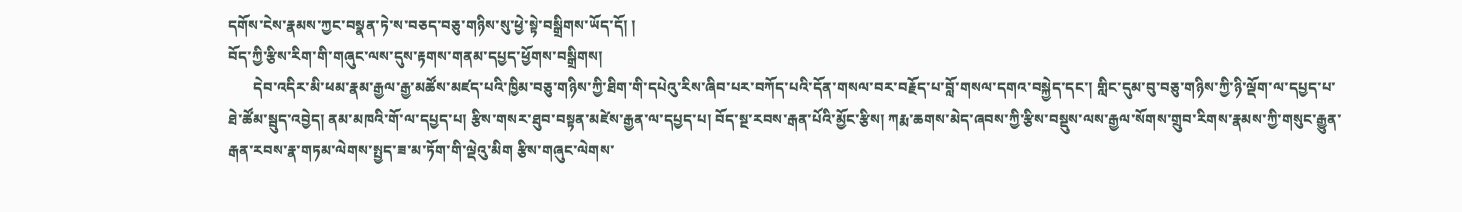དགོས་ངེས་རྣམས་ཀྱང་བསྣན་ཏེ་ས་བཅད་བཅུ་གཉིས་སུ་ཕྱེ་སྟེ་བསྒྲིགས་ཡོད་དོ། །
བོད་ཀྱི་རྩིས་རིག་གི་གཞུང་ལས་དུས་རྟགས་གནམ་དཔྱད་ཕྱོགས་བསྒྲིགས།
       དེབ་འདིར་མི་ཕམ་རྣམ་རྒྱལ་རྒྱ་མཚོས་མཛད་པའི་ཁྱིམ་བཅུ་གཉིས་ཀྱི་ཐིག་གི་དཔེའུ་རིས་ཞིབ་པར་བཀོད་པའི་དོན་གསལ་བར་བརྗོད་པ་བློ་གསལ་དགའ་བསྐྱེད་དང་། གླིང་དུམ་བུ་བཅུ་གཉིས་ཀྱི་ཉི་ལྡོག་ལ་དཔྱད་པ་ཐེ་ཚོམ་སྦུད་འབྱེད། ནམ་མཁའི་གོ་ལ་དཔྱད་པ། རྩིས་གསར་ཐུབ་བསྟན་མཛེས་རྒྱན་ལ་དཔྱད་པ། བོད་སྔ་རབས་རྒན་པོའི་མྱོང་རྩིས། ཀརྨ་ཆགས་མེད་ཞབས་ཀྱི་རྩིས་བསྡུས་ལས་རྒྱལ་སོགས་གྲུབ་རིགས་རྣམས་ཀྱི་གསུང་རྒྱུན་རྒན་རབས་རྣ་གཏམ་ལེགས་སྤྱད་ཟ་མ་ཏོག་གི་ལྡེའུ་མིག རྩིས་གཞུང་ལེགས་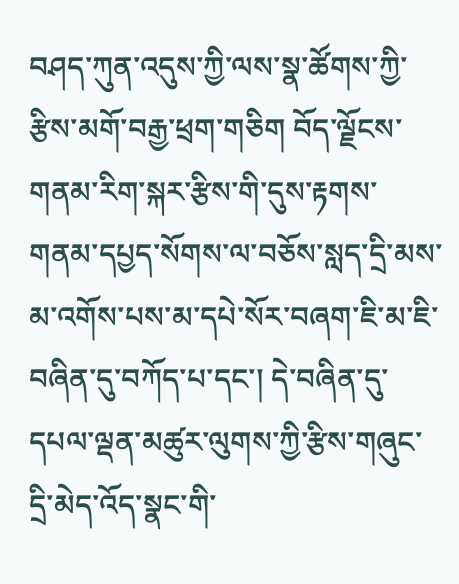བཤད་ཀུན་འདུས་ཀྱི་ལས་སྣ་ཚོགས་ཀྱི་རྩིས་མགོ་བརྒྱ་ཕྲག་གཅིག བོད་ལྗོངས་གནམ་རིག་སྐར་རྩིས་གི་དུས་རྟགས་གནམ་དཔྱད་སོགས་ལ་བཅོས་སླད་དྲི་མས་མ་འགོས་པས་མ་དཔེ་སོར་བཞག་ཇི་མ་ཇི་བཞིན་དུ་བཀོད་པ་དང་། དེ་བཞིན་དུ་དཔལ་ལྡན་མཚུར་ལུགས་ཀྱི་རྩིས་གཞུང་དྲི་མེད་འོད་སྣང་གི་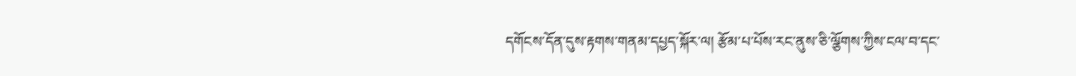དགོངས་དོན་དུས་རྟགས་གནམ་དཔྱད་སྐོར་ལ། རྩོམ་པ་པོས་རང་ནུས་ཅི་ལྕོགས་ཀྱིས་ངལ་བ་དང་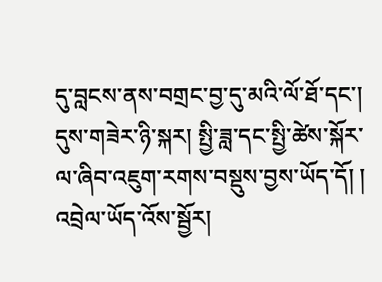དུ་བླངས་ནས་བགྲང་བྱ་དུ་མའི་ལོ་ཐོ་དང་། དུས་གཟེར་ཉི་སྐར། སྤྱི་ཟླ་དང་སྤྱི་ཚེས་སྐོར་ལ་ཞིབ་འཇུག་རགས་བསྡུས་བྱས་ཡོད་དོ། །
འབྲེལ་ཡོད་འོས་སྦྱོར།